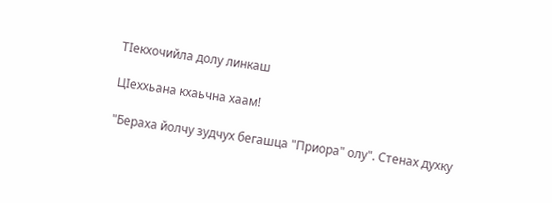ТIекхочийла долу линкаш

ЦIеххьана кхаьчна хаам!

"Бераха йолчу зудчух бегашца "Приора" олу". Стенах духку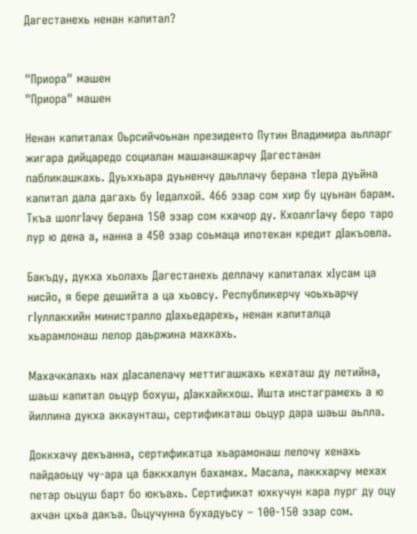Дагестанехь ненан капитал?


"Приора" машен
"Приора" машен

Ненан капиталах Оьрсийчоьнан президенто Путин Владимира аьлларг жигара дийцаредо социалан машанашкарчу Дагестанан пабликашкахь. Дуьххьара дуьненчу даьллачу берана тIера дуьйна капитал дала дагахь бу Iедалхой. 466 эзар сом хир бу цуьнан барам. Ткъа шолгIачу берана 150 эзар сом кхачор ду. КхоалгIачу беро таро лур ю дена а, нанна а 450 эзар соьмаца ипотекан кредит дIакъовла.

Бакъду, дукха хьолахь Дагестанехь деллачу капиталах хIусам ца нисйо, я бере дешийта а ца хьовсу. Республикерчу чоьхьарчу гIуллакхийн министралло дIахьедарехь, ненан капиталца хьарамлонаш лелор даьржина махкахь.

Махачкалахь нах дIасалелачу меттигашкахь кехаташ ду летийна, шаьш капитал оьцур бохуш, дIакхайкхош. Ишта инстаграмехь а ю йиллина дукха аккаунташ, сертификаташ оьцур дара шаьш аьлла.

Доккхачу декъанна, сертификатца хьарамонаш лелочу хенахь пайдаоьцу чу-ара ца баккхалун бахамах. Масала, лаккхарчу мехах петар оьцуш барт бо юкъахь. Сертификат юхкучун кара лург ду оцу ахчан цхьа дакъа. Оьцучунна бухадуьсу – 100-150 эзар сом.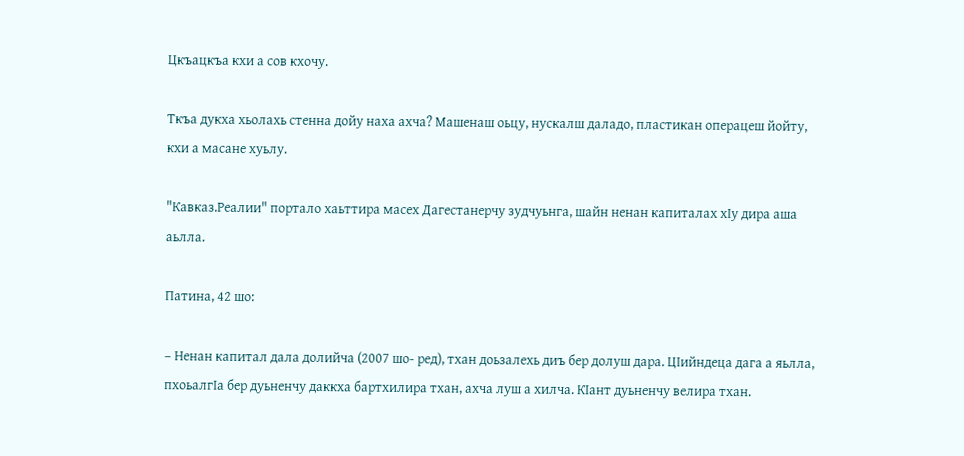Цкъацкъа кхи а сов кхочу.

Ткъа дукха хьолахь стенна дойу наха ахча? Машенаш оьцу, нускалш даладо, пластикан операцеш йойту, кхи а масане хуьлу.

"Кавказ.Реалии" портало хаьттира масех Дагестанерчу зудчуьнга, шайн ненан капиталах хIу дира аша аьлла.

Патина, 42 шо:

– Ненан капитал дала долийча (2007 шо- ред), тхан доьзалехь диъ бер долуш дара. ЦIийндеца дага а яьлла, пхоьалгIа бер дуьненчу даккха бартхилира тхан, ахча луш а хилча. КIант дуьненчу велира тхан.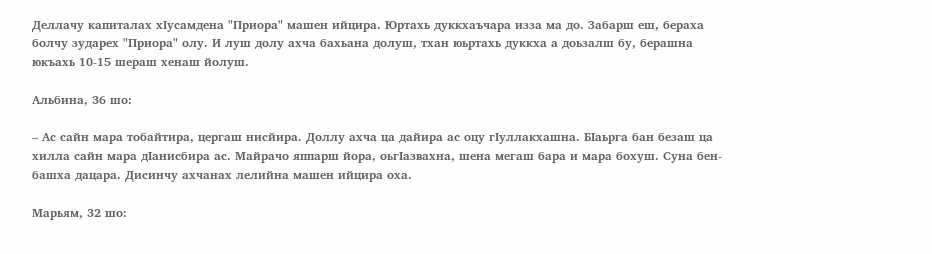Деллачу капиталах хIусамдена "Приора" машен ийцира. Юртахь дуккхаъчара изза ма до. Забарш еш, бераха болчу зударех "Приора" олу. И луш долу ахча бахьана долуш, тхан юьртахь дуккха а доьзалш бу, берашна юкъахь 10-15 шераш хенаш йолуш.

Альбина, 36 шо:

– Ас сайн мара тобайтира, цергаш нисйира. Доллу ахча ца дайира ас оцу гIуллакхашна. БIаьрга бан безаш ца хилла сайн мара дIанисбира ас. Майрачо яппарш йора, оьгIазвахна, шена мегаш бара и мара бохуш. Суна бен-башха дацара. Дисинчу ахчанах лелийна машен ийцира оха.

Марьям, 32 шо: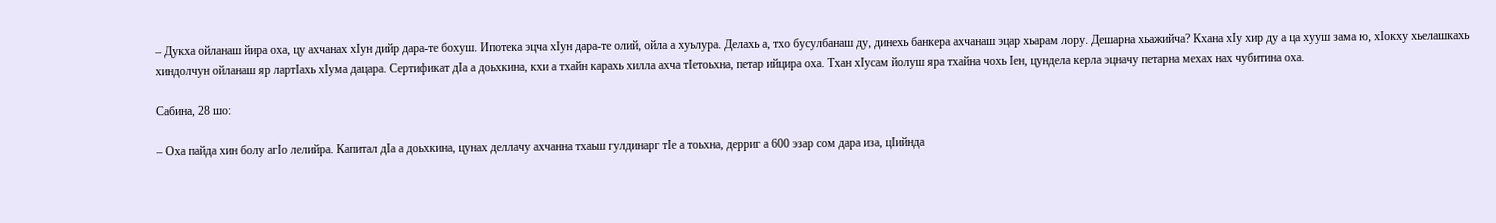– Дукха ойланаш йира оха, цу ахчанах хIун дийр дара-те бохуш. Ипотека эцча хIун дара-те олий, ойла а хуьлура. Делахь а, тхо бусулбанаш ду, динехь банкера ахчанаш эцар хьарам лору. Дешарна хьажийча? Кхана хIу хир ду а ца хууш зама ю, хIокху хьелашкахь хиндолчун ойланаш яр лартIахь хIума дацара. Сертификат дIа а доьхкина, кхи а тхайн карахь хилла ахча тIетоьхна, петар ийцира оха. Тхан хIусам йолуш яра тхайна чохь Iен, цундела керла эцначу петарна мехах нах чубитина оха.

Сабина, 28 шо:

– Оха пайда хин болу агIо лелийра. Капитал дIа а доьхкина, цунах деллачу ахчанна тхаьш гулдинарг тIе а тоьхна, дерриг а 600 эзар сом дара иза, цIийнда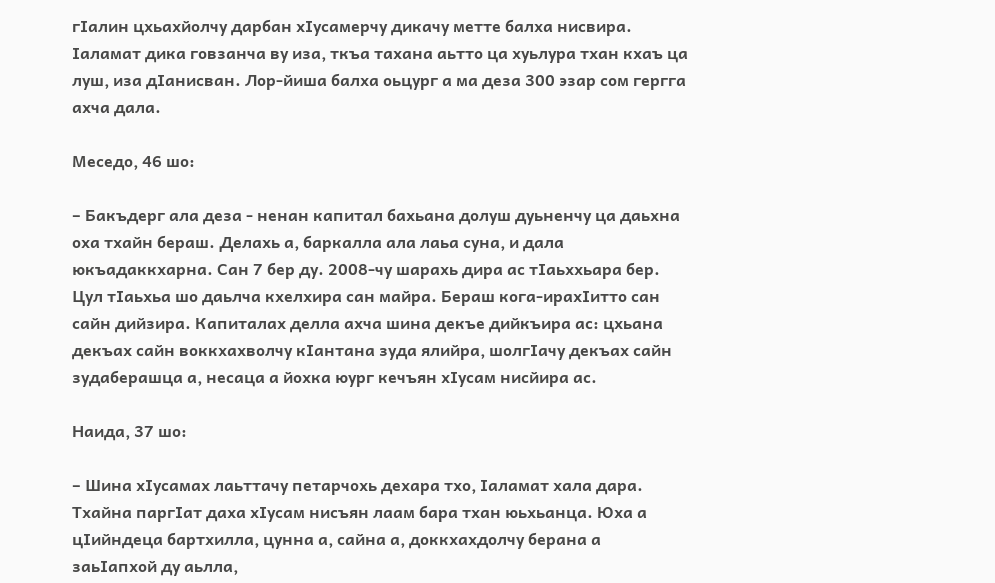гIалин цхьахйолчу дарбан хIусамерчу дикачу метте балха нисвира. Iаламат дика говзанча ву иза, ткъа тахана аьтто ца хуьлура тхан кхаъ ца луш, иза дIанисван. Лор-йиша балха оьцург а ма деза 300 эзар сом гергга ахча дала.

Меседо, 46 шо:

– Бакъдерг ала деза - ненан капитал бахьана долуш дуьненчу ца даьхна оха тхайн бераш. Делахь а, баркалла ала лаьа суна, и дала юкъадаккхарна. Сан 7 бер ду. 2008-чу шарахь дира ас тIаьххьара бер. Цул тIаьхьа шо даьлча кхелхира сан майра. Бераш кога-ирахIитто сан сайн дийзира. Капиталах делла ахча шина декъе дийкъира ас: цхьана декъах сайн воккхахволчу кIантана зуда ялийра, шолгIачу декъах сайн зудаберашца а, несаца а йохка юург кечъян хIусам нисйира ас.

Наида, 37 шо:

– Шина хIусамах лаьттачу петарчохь дехара тхо, Iаламат хала дара. Тхайна паргIат даха хIусам нисъян лаам бара тхан юьхьанца. Юха а цIийндеца бартхилла, цунна а, сайна а, доккхахдолчу берана а заьIапхой ду аьлла,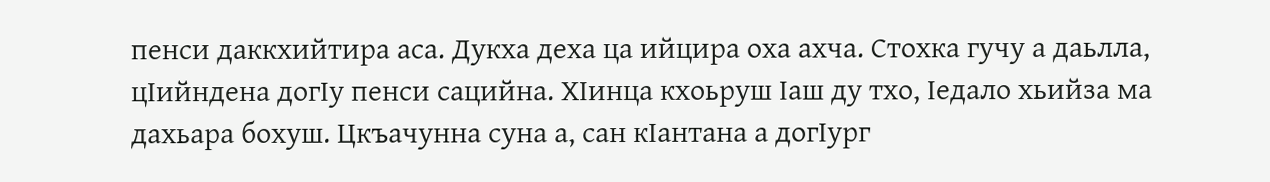пенси даккхийтира аса. Дукха деха ца ийцира оха ахча. Стохка гучу а даьлла, цIийндена догIу пенси сацийна. ХIинца кхоьруш Iаш ду тхо, Iедало хьийза ма дахьара бохуш. Цкъачунна суна а, сан кIантана а догIург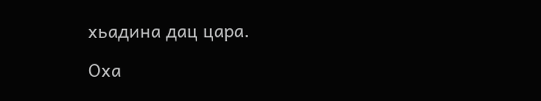хьадина дац цара.

Оха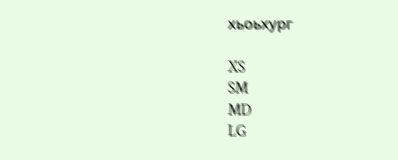хьоьхург

XS
SM
MD
LG